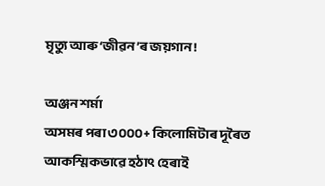মৃত্যু আৰু ‘জীৱন’ৰ জয়গান!

অঞ্জন শৰ্মা
অসমৰ পৰা ৩০০০+ কিলোমিটাৰ দূৰৈত আকস্মিকভাৱে হঠাৎ হেৰাই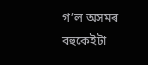গ’ল অসমৰ বহুকেইটা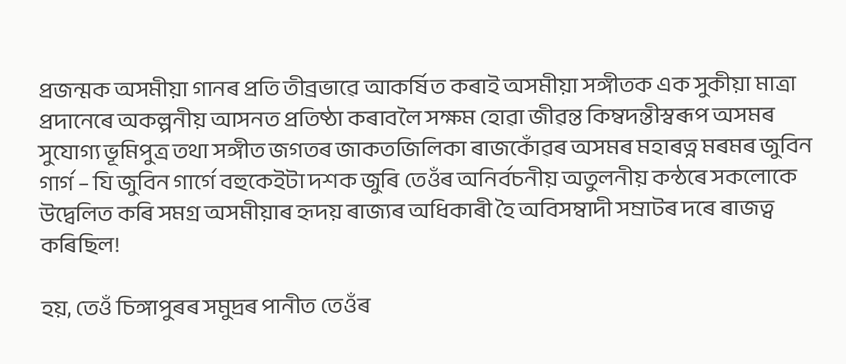প্ৰজন্মক অসমীয়া গানৰ প্ৰতি তীব্ৰভাৱে আকৰ্ষিত কৰাই অসমীয়া সঙ্গীতক এক সুকীয়া মাত্ৰা প্ৰদানেৰে অকল্পনীয় আসনত প্ৰতিষ্ঠা কৰাবলৈ সক্ষম হোৱা জীৱন্ত কিম্বদন্তীস্বৰূপ অসমৰ সুযোগ্য ভূমিপুত্ৰ তথা সঙ্গীত জগতৰ জাকতজিলিকা ৰাজকোঁৱৰ অসমৰ মহাৰত্ন মৰমৰ জুবিন গাৰ্গ – যি জুবিন গাৰ্গে বহুকেইটা দশক জুৰি তেওঁৰ অনিৰ্বচনীয় অতুলনীয় কন্ঠৰে সকলোকে উদ্বেলিত কৰি সমগ্ৰ অসমীয়াৰ হৃদয় ৰাজ্যৰ অধিকাৰী হৈ অবিসম্বাদী সম্ৰাটৰ দৰে ৰাজত্ব কৰিছিল!

হয়, তেওঁ চিঙ্গাপুৰৰ সমুদ্ৰৰ পানীত তেওঁৰ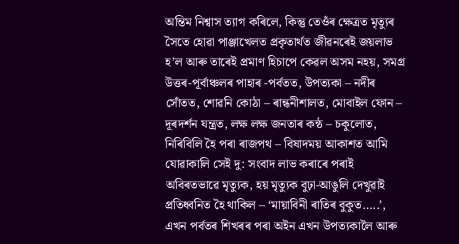অন্তিম নিশ্বাস ত্যাগ কৰিলে, কিন্তু তেওঁৰ ক্ষেত্ৰত মৃত্যুৰ সৈতে হোৱা পাঞ্জাখেলত প্ৰকৃতাৰ্থত জীৱনৰেই জয়লাভ হ’ল আৰু তাৰেই প্ৰমাণ হিচাপে কেৱল অসম নহয়, সমগ্ৰ উত্তৰ-পূৰ্বাঞ্চলৰ পাহাৰ -পৰ্বতত, উপত্যকা – নদীৰ সোঁতত, শোৱনি কোঠা – ৰান্ধনীশালত, মোবাইল ফোন – দূৰদৰ্শন যন্ত্ৰত, লক্ষ লক্ষ জনতাৰ কন্ঠ – চকুলোত, নিৰিবিলি হৈ পৰা ৰাজপথ – বিষাদময় আকাশত আমি যোৱাকালি সেই দু: সংবাদ লাভ কৰাৰে পৰাই অবিৰতভাৱে মৃত্যুক, হয় মৃত্যুক বুঢ়া-আঙুলি দেখুৱাই প্ৰতিধ্বনিত হৈ থাকিল – ‘মায়াবিনী ৰাতিৰ বুকুত…..’, এখন পৰ্বতৰ শিখৰৰ পৰা অইন এখন উপত্যকালৈ আৰু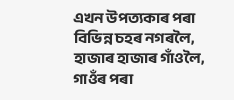এখন উপত্যকাৰ পৰা বিভিন্ন চহৰ নগৰলৈ, হাজাৰ হাজাৰ গাঁওলৈ, গাওঁৰ পৰা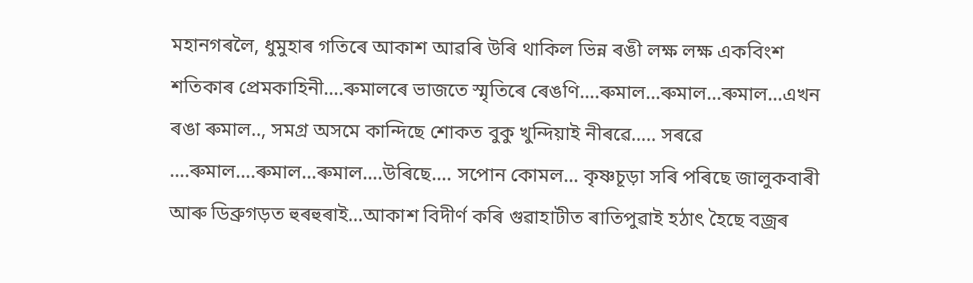মহানগৰলৈ, ধুমুহাৰ গতিৰে আকাশ আৱৰি উৰি থাকিল ভিন্ন ৰঙী লক্ষ লক্ষ একবিংশ শতিকাৰ প্ৰেমকাহিনী….ৰুমালৰে ভাজতে স্মৃতিৰে ৰেঙণি….ৰুমাল…ৰুমাল…ৰুমাল…এখন ৰঙা ৰুমাল.., সমগ্ৰ অসমে কান্দিছে শোকত বুকু খুন্দিয়াই নীৰৱে….. সৰৱে ….ৰুমাল….ৰুমাল…ৰুমাল….উৰিছে…. সপোন কোমল… কৃষ্ণচূড়া সৰি পৰিছে জালুকবাৰী আৰু ডিব্ৰুগড়ত হুৰহুৰাই…আকাশ বিদীৰ্ণ কৰি গুৱাহাটীত ৰাতিপুৱাই হঠাৎ হৈছে বজ্ৰৰ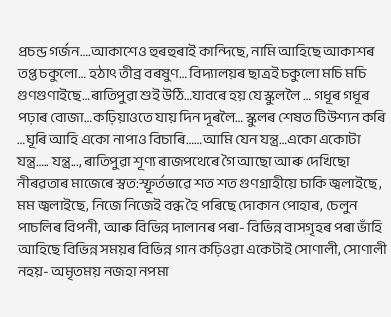প্ৰচন্ড গৰ্জন….আকাশেও হুৰহুৰাই কান্দিছে, নামি আহিছে আকাশৰ তপ্ত চকুলো… হঠাৎ তীব্ৰ বৰষুণ… বিদ্যালয়ৰ ছাত্ৰই চকুলো মচি মচি গুণগুণাইছে…ৰাতিপুৱা শুই উঠি…যাবৰে হয় যে স্কুললৈ … গধূৰ গধূৰ পঢ়াৰ বোজা…কঢ়িয়াওতে যায় দিন দূৰলৈ… স্কুলৰ শেষত টিউশ্যন কৰি …ঘূৰি আহি একো নাপাও বিচাৰি……আমি যেন যন্ত্ৰ…একো একোটা যন্ত্ৰ….. যন্ত্ৰ..., ৰাতিপুৱা শূণ্য ৰাজপথেৰে গৈ আছো আৰু দেখিছো নীৰৱতাৰ মাজেৰে স্বত:স্ফূৰ্তভাৱে শত শত গুণগ্ৰাহীয়ে চাকি জ্বলাইছে , মম জ্বলাইছে, নিজে নিজেই বন্ধ হৈ পৰিছে দোকান পোহাৰ, চেলুন পাচলিৰ বিপনী, আৰু বিভিন্ন দালানৰ পৰা- বিভিন্ন বাসগৃহৰ পৰা ভাঁহি আহিছে বিভিন্ন সময়ৰ বিভিন্ন গান কঢ়িওৱা একেটাই সোণালী, সোণালী নহয়- অমৃতময় নজহা নপমা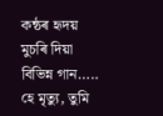কন্ঠৰ হৃদয় মুচৰি দিয়া বিভিন্ন গান…..
হে মৃত্যু, তুমি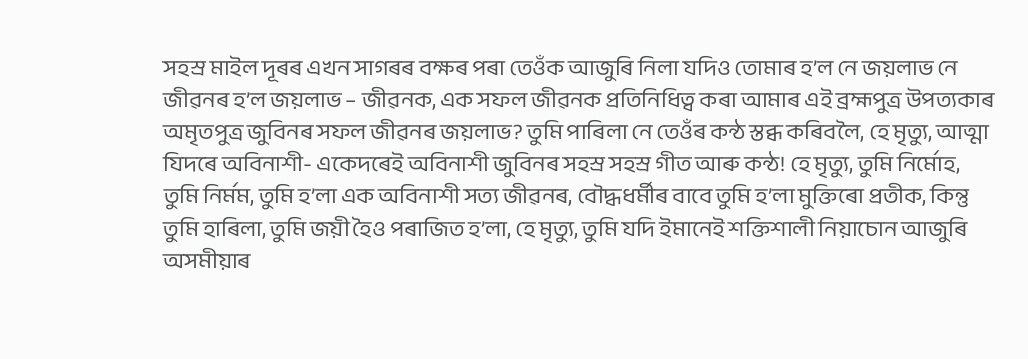সহস্ৰ মাইল দূৰৰ এখন সাগৰৰ বক্ষৰ পৰা তেওঁক আজুৰি নিলা যদিও তোমাৰ হ’ল নে জয়লাভ নে জীৱনৰ হ’ল জয়লাভ – জীৱনক, এক সফল জীৱনক প্ৰতিনিধিত্ব কৰা আমাৰ এই ব্ৰহ্মপুত্ৰ উপত্যকাৰ অমৃতপুত্ৰ জুবিনৰ সফল জীৱনৰ জয়লাভ? তুমি পাৰিলা নে তেওঁৰ কন্ঠ স্তব্ধ কৰিবলৈ, হে মৃত্যু, আত্মা যিদৰে অবিনাশী- একেদৰেই অবিনাশী জুবিনৰ সহস্ৰ সহস্ৰ গীত আৰু কন্ঠ! হে মৃত্যু, তুমি নিৰ্মোহ, তুমি নিৰ্মম, তুমি হ’লা এক অবিনাশী সত্য জীৱনৰ, বৌদ্ধধৰ্মীৰ বাবে তুমি হ’লা মুক্তিৰো প্ৰতীক, কিন্তু তুমি হাৰিলা, তুমি জয়ী হৈও পৰাজিত হ’লা, হে মৃত্যু, তুমি যদি ইমানেই শক্তিশালী নিয়াচোন আজুৰি অসমীয়াৰ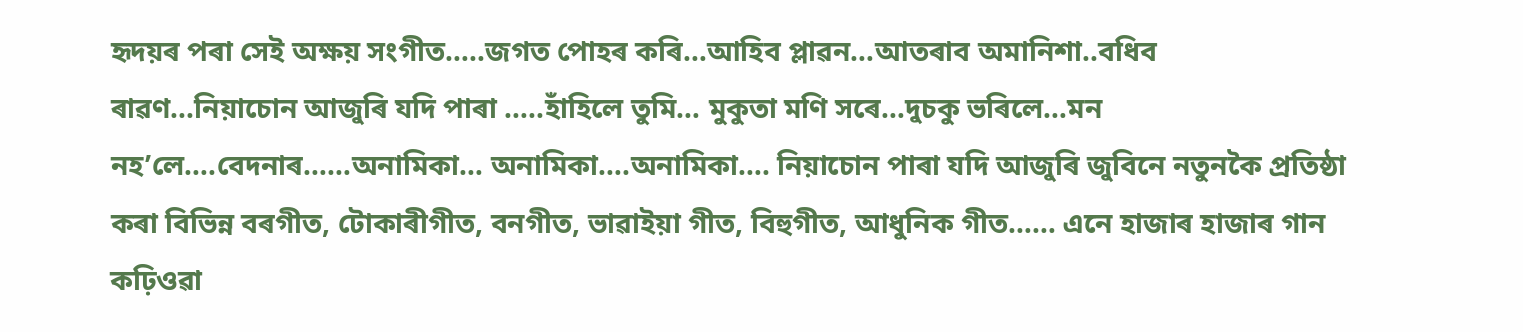হৃদয়ৰ পৰা সেই অক্ষয় সংগীত…..জগত পোহৰ কৰি…আহিব প্লাৱন…আতৰাব অমানিশা..বধিব ৰাৱণ...নিয়াচোন আজুৰি যদি পাৰা …..হাঁহিলে তুমি… মুকুতা মণি সৰে…দুচকু ভৰিলে…মন নহ’লে….বেদনাৰ……অনামিকা… অনামিকা….অনামিকা…. নিয়াচোন পাৰা যদি আজুৰি জুবিনে নতুনকৈ প্ৰতিষ্ঠা কৰা বিভিন্ন বৰগীত, টোকাৰীগীত, বনগীত, ভাৱাইয়া গীত, বিহুগীত, আধুনিক গীত…… এনে হাজাৰ হাজাৰ গান কঢ়িওৱা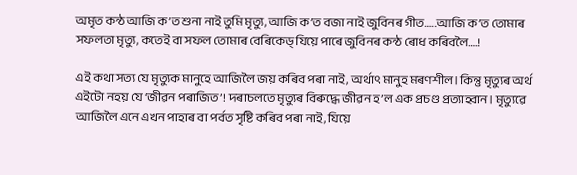অমৃত কন্ঠ আজি ক’ত শুনা নাই তুমি মৃত্যু, আজি ক’ত বজা নাই জুবিনৰ গীত…..আজি ক’ত তোমাৰ সফলতা মৃত্যু, কতেই বা সফল তোমাৰ বেৰিকেড্ যিয়ে পাৰে জুবিনৰ কন্ঠ ৰোধ কৰিবলৈ….!

এই কথা সত্য যে মৃত্যুক মানুহে আজিলৈ জয় কৰিব পৰা নাই, অৰ্থাৎ মানুহ মৰণশীল। কিন্তু মৃত্যুৰ অৰ্থ এইটো নহয় যে ‘জীৱন পৰাজিত’! দৰাচলতে মৃত্যুৰ বিৰুদ্ধে জীৱন হ’ল এক প্ৰচণ্ড প্ৰত্যাহ্বান। মৃত্যুৱে আজিলৈ এনে এখন পাহাৰ বা পৰ্বত সৃষ্টি কৰিব পৰা নাই, যিয়ে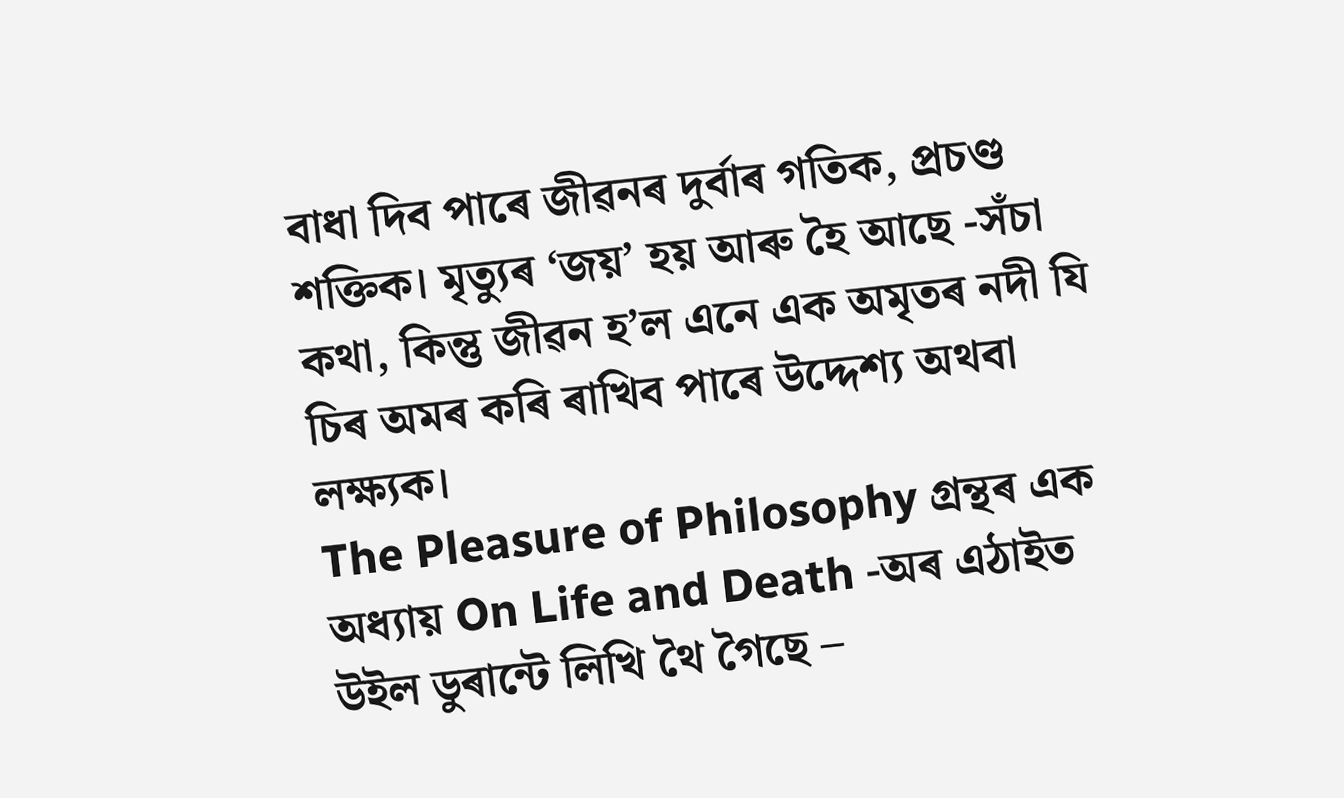বাধা দিব পাৰে জীৱনৰ দুৰ্বাৰ গতিক, প্ৰচণ্ড শক্তিক। মৃত্যুৰ ‘জয়’ হয় আৰু হৈ আছে -সঁচা কথা, কিন্তু জীৱন হ’ল এনে এক অমৃতৰ নদী যি চিৰ অমৰ কৰি ৰাখিব পাৰে উদ্দেশ্য অথবা লক্ষ্যক।
The Pleasure of Philosophy গ্ৰন্থৰ এক অধ্যায় On Life and Death -অৰ এঠাইত উইল ডুৰান্টে লিখি থৈ গৈছে –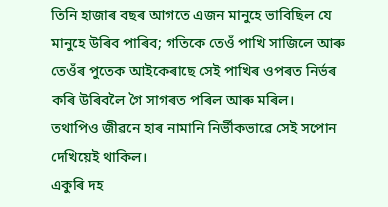তিনি হাজাৰ বছৰ আগতে এজন মানুহে ভাবিছিল যে মানুহে উৰিব পাৰিব; গতিকে তেওঁ পাখি সাজিলে আৰু তেওঁৰ পুতেক আইকেৰাছে সেই পাখিৰ ওপৰত নিৰ্ভৰ কৰি উৰিবলৈ গৈ সাগৰত পৰিল আৰু মৰিল।
তথাপিও জীৱনে হাৰ নামানি নিৰ্ভীকভাৱে সেই সপোন দেখিয়েই থাকিল।
একুৰি দহ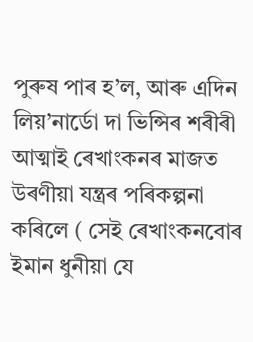পুৰুষ পাৰ হ’ল, আৰু এদিন লিয়’নাৰ্ডো দা ভিন্সিৰ শৰীৰী আত্মাই ৰেখাংকনৰ মাজত উৰণীয়া যন্ত্ৰৰ পৰিকল্পনা কৰিলে ( সেই ৰেখাংকনবোৰ ইমান ধুনীয়া যে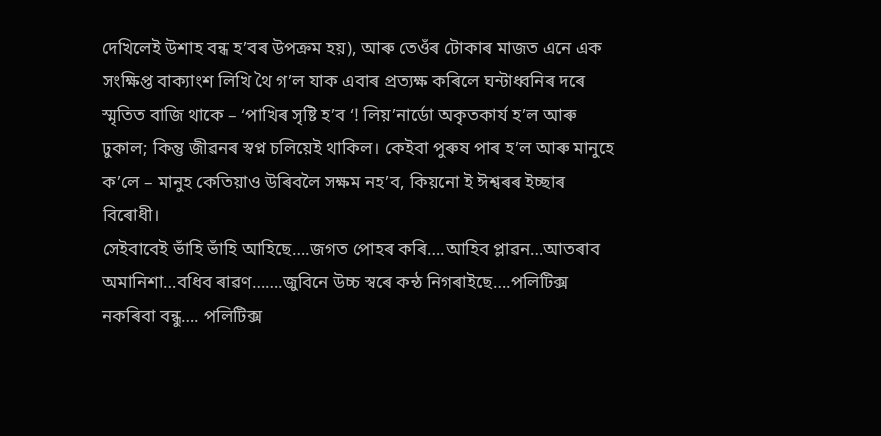দেখিলেই উশাহ বন্ধ হ’বৰ উপক্ৰম হয়), আৰু তেওঁৰ টোকাৰ মাজত এনে এক সংক্ষিপ্ত বাক্যাংশ লিখি থৈ গ’ল যাক এবাৰ প্ৰত্যক্ষ কৰিলে ঘন্টাধ্বনিৰ দৰে স্মৃতিত বাজি থাকে – ‘পাখিৰ সৃষ্টি হ’ব ‘! লিয়’নাৰ্ডো অকৃতকাৰ্য হ’ল আৰু ঢুকাল; কিন্তু জীৱনৰ স্বপ্ন চলিয়েই থাকিল। কেইবা পুৰুষ পাৰ হ’ল আৰু মানুহে ক’লে – মানুহ কেতিয়াও উৰিবলৈ সক্ষম নহ’ব, কিয়নো ই ঈশ্বৰৰ ইচ্ছাৰ বিৰোধী।
সেইবাবেই ভাঁহি ভাঁহি আহিছে….জগত পোহৰ কৰি….আহিব প্লাৱন…আতৰাব অমানিশা…বধিব ৰাৱণ…….জুবিনে উচ্চ স্বৰে কন্ঠ নিগৰাইছে….পলিটিক্স নকৰিবা বন্ধু…. পলিটিক্স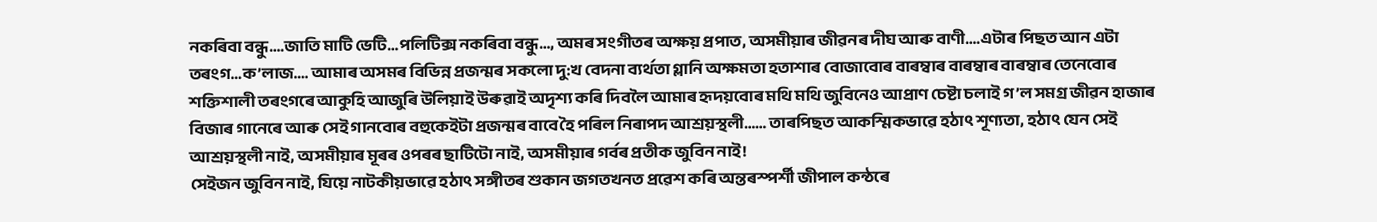নকৰিবা বন্ধু….জাতি মাটি ভেটি…পলিটিক্স নকৰিবা বন্ধু…, অমৰ সংগীতৰ অক্ষয় প্ৰপাত, অসমীয়াৰ জীৱনৰ দীঘ আৰু বাণী….এটাৰ পিছত আন এটা তৰংগ…ক’লাজ…. আমাৰ অসমৰ বিভিন্ন প্ৰজন্মৰ সকলো দু:খ বেদনা ব্যৰ্থতা গ্লানি অক্ষমতা হতাশাৰ বোজাবোৰ বাৰম্বাৰ বাৰম্বাৰ বাৰম্বাৰ তেনেবোৰ শক্তিশালী তৰংগৰে আকুহি আজুৰি উলিয়াই উৰুৱাই অদৃশ্য কৰি দিবলৈ আমাৰ হৃদয়বোৰ মথি মথি জুবিনেও আপ্ৰাণ চেষ্টা চলাই গ’ল সমগ্ৰ জীৱন হাজাৰ বিজাৰ গানেৰে আৰু সেই গানবোৰ বহুকেইটা প্ৰজন্মৰ বাবে হৈ পৰিল নিৰাপদ আশ্ৰয়স্থলী…… তাৰপিছত আকস্মিকভাৱে হঠাৎ শূণ্যতা, হঠাৎ যেন সেই আশ্ৰয়স্থলী নাই, অসমীয়াৰ মূৰৰ ওপৰৰ ছাটিটো নাই, অসমীয়াৰ গৰ্বৰ প্ৰতীক জুবিন নাই!
সেইজন জুবিন নাই, যিয়ে নাটকীয়ভাৱে হঠাৎ সঙ্গীতৰ শুকান জগতখনত প্ৰৱেশ কৰি অন্তৰস্পৰ্শী জীপাল কন্ঠৰে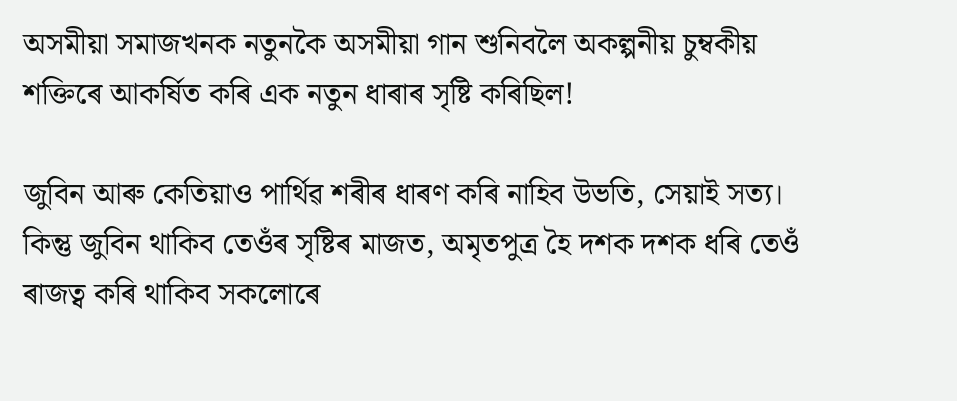অসমীয়া সমাজখনক নতুনকৈ অসমীয়া গান শুনিবলৈ অকল্পনীয় চুম্বকীয় শক্তিৰে আকৰ্ষিত কৰি এক নতুন ধাৰাৰ সৃষ্টি কৰিছিল!

জুবিন আৰু কেতিয়াও পাৰ্থিৱ শৰীৰ ধাৰণ কৰি নাহিব উভতি, সেয়াই সত্য। কিন্তু জুবিন থাকিব তেওঁৰ সৃষ্টিৰ মাজত, অমৃতপুত্ৰ হৈ দশক দশক ধৰি তেওঁ ৰাজত্ব কৰি থাকিব সকলোৰে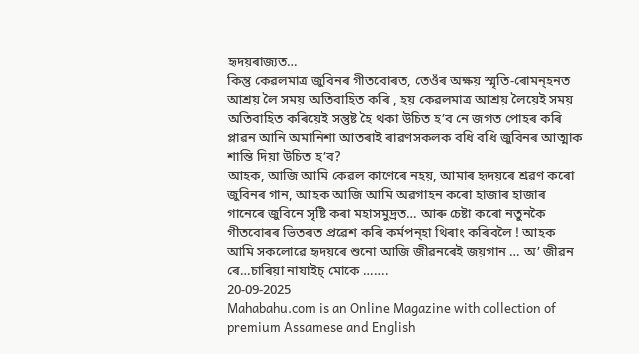হৃদয়ৰাজ্যত…
কিন্তু কেৱলমাত্ৰ জুবিনৰ গীতবোৰত, তেওঁৰ অক্ষয় স্মৃতি-ৰোমন্হনত আশ্ৰয় লৈ সময় অতিবাহিত কৰি , হয় কেৱলমাত্ৰ আশ্ৰয় লৈয়েই সময় অতিবাহিত কৰিয়েই সন্তুষ্ট হৈ থকা উচিত হ’ব নে জগত পোহৰ কৰি প্লাৱন আনি অমানিশা আতৰাই ৰাৱণসকলক বধি বধি জুবিনৰ আত্মাক শান্তি দিয়া উচিত হ’ব?
আহক, আজি আমি কেৱল কাণেৰে নহয়, আমাৰ হৃদয়ৰে শ্ৰৱণ কৰো জুবিনৰ গান, আহক আজি আমি অৱগাহন কৰো হাজাৰ হাজাৰ গানেৰে জুবিনে সৃষ্টি কৰা মহাসমুদ্ৰত… আৰু চেষ্টা কৰো নতুনকৈ গীতবোৰৰ ভিতৰত প্ৰৱেশ কৰি কৰ্মপন্হা থিৰাং কৰিবলৈ ! আহক আমি সকলোৱে হৃদয়ৰে শুনো আজি জীৱনৰেই জয়গান … অ’ জীৱন ৰে…চাৰিয়া নাযাইচ্ মোকে …….
20-09-2025
Mahabahu.com is an Online Magazine with collection of premium Assamese and English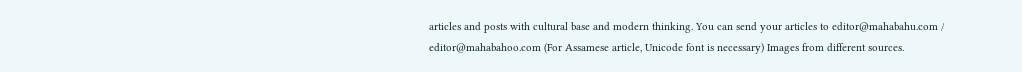articles and posts with cultural base and modern thinking. You can send your articles to editor@mahabahu.com / editor@mahabahoo.com (For Assamese article, Unicode font is necessary) Images from different sources.